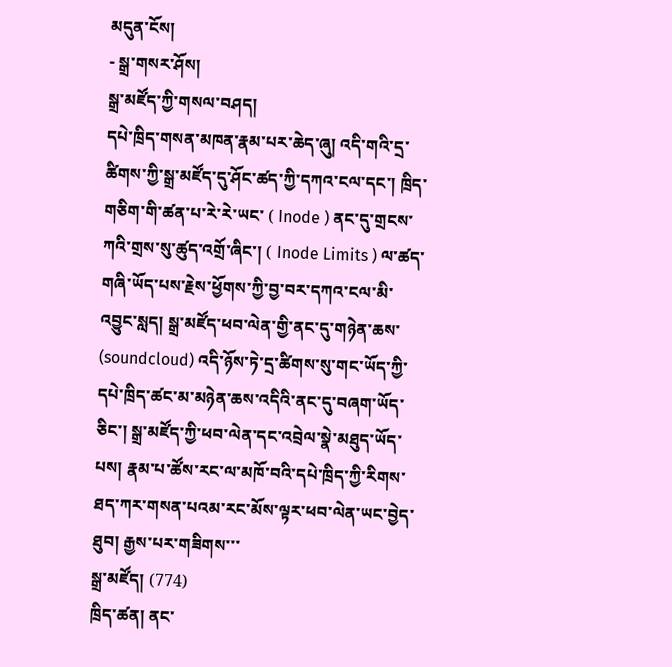མདུན་ངོས།
- སྒྲ་གསར་ཤོས།
སྒྲ་མཛོད་ཀྱི་གསལ་བཤད།
དཔེ་ཁྲིད་གསན་མཁན་རྣམ་པར་ཆེད་ཞུ། འདི་གའི་དྲ་ཚིགས་ཀྱི་སྒྲ་མཛོད་དུ་ཤོང་ཚད་ཀྱི་དཀའ་ངལ་དང་། ཁྲིད་གཅིག་གི་ཚན་པ་རེ་རེ་ཡང་ ( Inode ) ནང་དུ་གྲངས་ཀའི་གྲས་སུ་ཚུད་འགྲོ་ཞིང་། ( Inode Limits ) ལ་ཚད་གཞི་ཡོད་པས་རྗེས་ཕྱོགས་ཀྱི་བྱ་བར་དཀའ་ངལ་མི་འབྱུང་སླད། སྒྲ་མཛོད་ཕབ་ལེན་གྱི་ནང་དུ་གཉེན་ཆས་ (soundcloud) འདི་ཉོས་ཏེ་དྲ་ཚིགས་སུ་གང་ཡོད་ཀྱི་དཔེ་ཁྲིད་ཚང་མ་མཉེན་ཆས་འདིའི་ནང་དུ་བཞག་ཡོད་ཅིང་། སྒྲ་མཛོད་ཀྱི་ཕབ་ལེན་དང་འབྲེལ་སྣེ་མཐུད་ཡོད་པས། རྣམ་པ་ཚོས་རང་ལ་མཁོ་བའི་དཔེ་ཁྲིད་ཀྱི་རིགས་ཐད་ཀར་གསན་པའམ་རང་མོས་ལྟར་ཕབ་ལེན་ཡང་བྱེད་ཐུབ། རྒྱས་པར་གཟིགས་་་
སྒྲ་མཛོད། (774)
ཁྲིད་ཚན། ནང་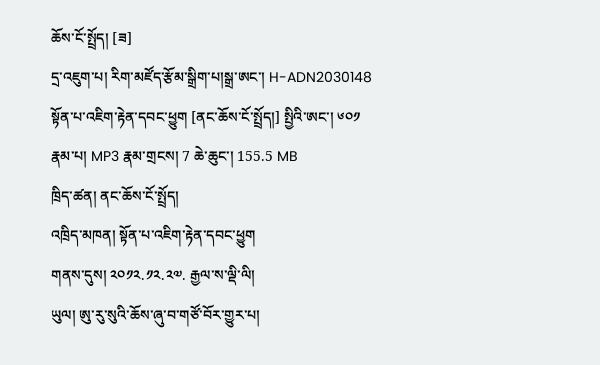ཆོས་ངོ་སྤྲོད། [ཟ]
དྲ་འཇུག་པ། རིག་མཛོད་རྩོམ་སྒྲིག་པ།སྒྲ་ཨང་། H-ADN2030148
སྟོན་པ་འཇིག་རྟེན་དབང་ཕྱུག [ནང་ཆོས་ངོ་སྤྲོད།] སྤྱིའི་ཨང་། ༦༠༡
རྣམ་པ། MP3 རྣམ་གྲངས། 7 ཆེ་ཆུང་། 155.5 MB
ཁྲིད་ཚན། ནང་ཆོས་ངོ་སྤྲོད།
འཁྲིད་མཁན། སྟོན་པ་འཇིག་རྟེན་དབང་ཕྱུག
གནས་དུས། ༢༠༡༢.༡༢.༢༧. རྒྱལ་ས་ལྡི་ལི།
ཡུལ། ཨུ་རུ་སུའི་ཆོས་ཞུ་བ་གཙོ་བོར་གྱུར་པ།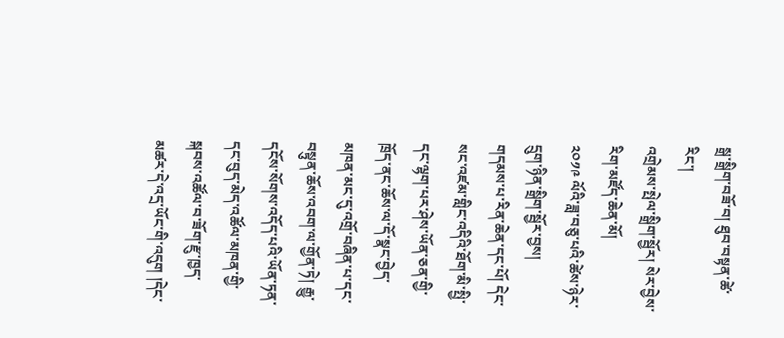སྒྲ་སྒྲིག་བཟོ་བ། ཐུབ་བསྟན་ཚེ་རིང་།
འགྲེམས་སྤེལ་སྒྲིག་སྦྱོར། སེར་བྱེས་རིག་མཛོད་ཆེན་མོ།
༢༠༡༩ ལོའི་ཟླ་བཅུ་པའི་ཚེས་ཉེར་དྲུག་ཉིན་སྒྲིག་སྦྱོར་བྱས།
གདམས་པ་རིན་ཆེན་དང་པོ། དེང་སང་འཛམ་གླིང་འདིའི་ཐོག་མི་སྤྱི་དང་ལྷག་པར་ཤེས་ཡོན་ཅན་གྱི་ཁྲོད་ནང་ཆོས་ལ་དོ་སྣང་བྱེད་མཁན་མང་དུ་འགྲོ་བཞིན་པ་དང་བསྟུན་ཆོས་འབག་ལ་གྱོན་ཏེ། རྒྱུ་དངོས་སོགས་འདོད་པའི་ཡོན་ཏན་དང་བུད་མེད་འཚོལ་མཁན་གྱི་སྐབས་འཚོལ་བ་ཟོག་རྫུ་ཁྱད་མཚར་དེ་འདྲ་ཡོང་གི་འདུག །དེང་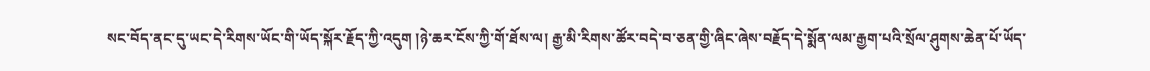སང་བོད་ནང་དུ་ཡང་དེ་རིགས་ཡོང་གི་ཡོད་སྐོར་རྗོད་ཀྱི་འདུག །ཉེ་ཆར་ངོས་ཀྱི་གོ་ཐོས་ལ། རྒྱ་མི་རིགས་ཚོར་བདེ་བ་ཅན་གྱི་ཞིང་ཞེས་བརྗོད་དེ་སྨོན་ལམ་རྒྱག་པའི་སྲོལ་ཤུགས་ཆེན་པོ་ཡོད་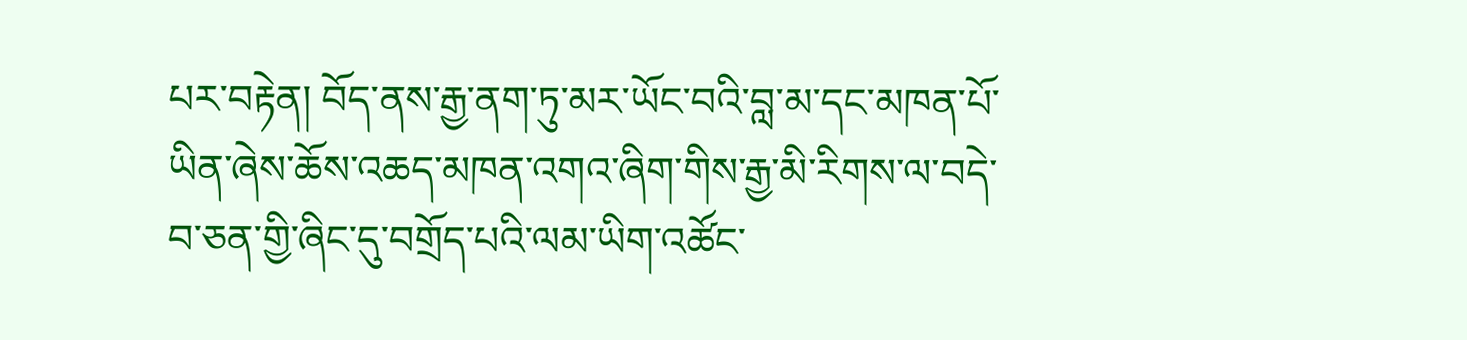པར་བརྟེན། བོད་ནས་རྒྱ་ནག་ཏུ་མར་ཡོང་བའི་བླ་མ་དང་མཁན་པོ་ཡིན་ཞེས་ཆོས་འཆད་མཁན་འགའ་ཞིག་གིས་རྒྱ་མི་རིགས་ལ་བདེ་བ་ཅན་གྱི་ཞིང་དུ་བགྲོད་པའི་ལམ་ཡིག་འཚོང་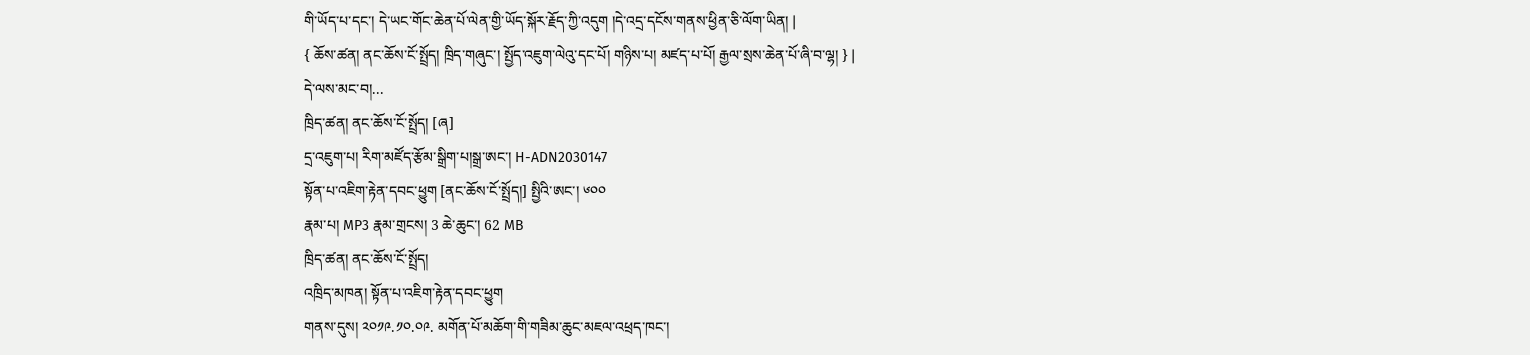གི་ཡོད་པ་དང་། དེ་ཡང་གོང་ཆེན་པོ་ལེན་གྱི་ཡོད་སྐོར་རྗོད་ཀྱི་འདུག །དེ་འདྲ་དངོས་གནས་ཕྱིན་ཅི་ལོག་ཡིན། |
{ ཆོས་ཚན། ནང་ཆོས་ངོ་སྤྲོད། ཁྲིད་གཞུང་། སྤྱོད་འཇུག་ལེའུ་དང་པོ། གཉིས་པ། མཛད་པ་པོ། རྒྱལ་སྲས་ཆེན་པོ་ཞི་བ་ལྷ། } |
དེ་ལས་མང་བ།...
ཁྲིད་ཚན། ནང་ཆོས་ངོ་སྤྲོད། [ཞ]
དྲ་འཇུག་པ། རིག་མཛོད་རྩོམ་སྒྲིག་པ།སྒྲ་ཨང་། H-ADN2030147
སྟོན་པ་འཇིག་རྟེན་དབང་ཕྱུག [ནང་ཆོས་ངོ་སྤྲོད།] སྤྱིའི་ཨང་། ༦༠༠
རྣམ་པ། MP3 རྣམ་གྲངས། 3 ཆེ་ཆུང་། 62 MB
ཁྲིད་ཚན། ནང་ཆོས་ངོ་སྤྲོད།
འཁྲིད་མཁན། སྟོན་པ་འཇིག་རྟེན་དབང་ཕྱུག
གནས་དུས། ༢༠༡༩.༡༠.༠༩. མགོན་པོ་མཆོག་གི་གཟིམ་ཆུང་མཇལ་འཕྲད་ཁང་།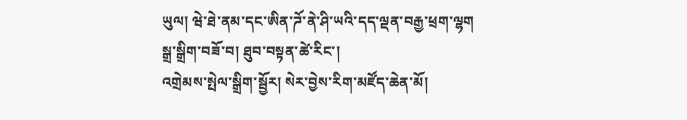ཡུལ། ཝེ་ཐེ་ནམ་དང་ཨིན་ཌོ་ནེ་ཤི་ཡའི་དད་ལྡན་བརྒྱ་ཕྲག་ལྷག
སྒྲ་སྒྲིག་བཟོ་བ། ཐུབ་བསྟན་ཚེ་རིང་།
འགྲེམས་སྤེལ་སྒྲིག་སྦྱོར། སེར་བྱེས་རིག་མཛོད་ཆེན་མོ།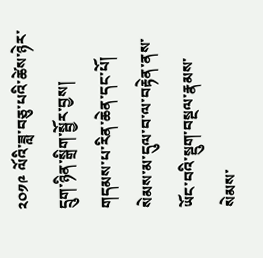༢༠༡༩ ལོའི་ཟླ་བཅུ་པའི་ཚེས་ཉེར་དྲུག་ཉིན་སྒྲིག་སྦྱོར་བྱས།
གདམས་པ་རིན་ཆེན་དང་པོ། སེམས་མ་དུལ་བ་ལ་བརྟེན་ནས་ཡོང་བའི་སྡུག་བསྔལ་རྣམས་སེམས་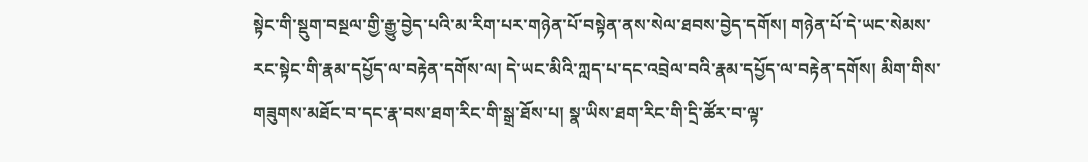སྟེང་གི་སྡུག་བསྔལ་གྱི་རྒྱུ་བྱེད་པའི་མ་རིག་པར་གཉེན་པོ་བསྟེན་ནས་སེལ་ཐབས་བྱེད་དགོས། གཉེན་པོ་དེ་ཡང་སེམས་རང་སྟེང་གི་རྣམ་དཔྱོད་ལ་བརྟེན་དགོས་ལ། དེ་ཡང་མིའི་ཀླད་པ་དང་འབྲེལ་བའི་རྣམ་དཔྱོད་ལ་བརྟེན་དགོས། མིག་གིས་གཟུགས་མཐོང་བ་དང་རྣ་བས་ཐག་རིང་གི་སྒྲ་ཐོས་པ། སྣ་ཡིས་ཐག་རིང་གི་དྲི་ཚོར་བ་ལྟ་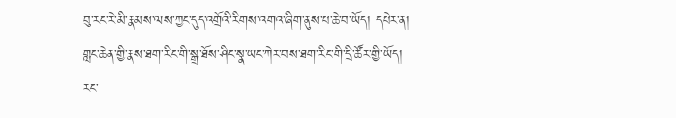བུ་རང་རེ་མི་རྣམས་ལས་ཀྱང་དུད་འགྲོའི་རིགས་འགའ་ཞིག་ནུས་པ་ཆེ་བ་ཡོད། དཔེར་ན། གླང་ཆེན་གྱི་རྣས་ཐག་རིང་གི་སྒྲ་ཐོས་ཤིང་སྣ་ཡང་ཀེར་བས་ཐག་རིང་གི་དྲི་ཚོར་གྱི་ཡོད། རང་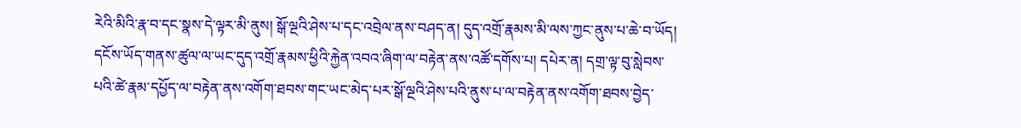རེའི་མིའི་རྣ་བ་དང་སྣས་དེ་ལྟར་མི་ནུས། སྒོ་ལྔའི་ཤེས་པ་དང་འབྲེལ་ནས་བཤད་ན། དུད་འགྲོ་རྣམས་མི་ལས་ཀྱང་ནུས་པ་ཆེ་བ་ཡོད། དངོས་ཡོད་གནས་ཚུལ་ལ་ཡང་དུད་འགྲོ་རྣམས་ཕྱིའི་རྐྱེན་འབའ་ཞིག་ལ་བརྟེན་ནས་འཚོ་དགོས་པ། དཔེར་ན། དགྲ་ལྟ་བུ་སླེབས་པའི་ཚེ་རྣམ་དཔྱོད་ལ་བརྟེན་ནས་འགོག་ཐབས་གང་ཡང་མེད་པར་སྒོ་ལྔའི་ཤེས་པའི་ནུས་པ་ལ་བརྟེན་ནས་འགོག་ཐབས་བྱེད་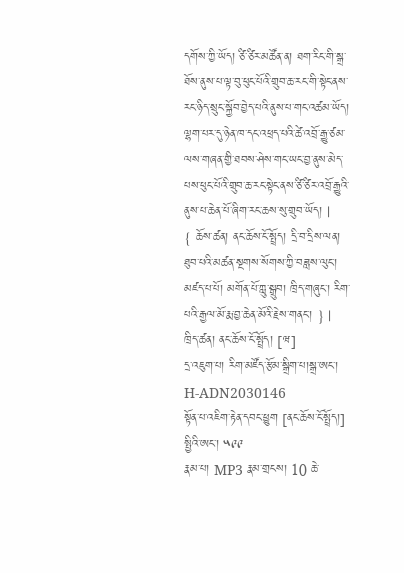དགོས་ཀྱི་ཡོད། ཙི་ཙིར་མཚོན་ན། ཐག་རིང་གི་སྒྲ་ཐོས་ནུས་པ་ལྟ་བུ་ཕུང་པོའི་གྲུབ་ཆ་རང་གི་སྟེང་ནས་རང་ཉིད་སྲུང་སྐྱོབ་བྱེད་པའི་ནུས་པ་གང་འཚམ་ཡོད། ལྷག་པར་དུ་ཉེན་ཁ་དང་འཕྲད་པའི་ཚེ་འབྲོ་རྒྱུ་ཙམ་ལས་གཞན་གྱི་ཐབས་ཤེས་གང་ཡང་བྱ་ནུས་མེད་པས་ཕུང་པོའི་གྲུབ་ཆ་རང་སྟེང་ནས་ཙི་ཙིར་འབྲོ་རྒྱུའི་ནུས་པ་ཆེན་པོ་ཞིག་རང་ཆས་སུ་གྲུབ་ཡོད། |
{ ཆོས་ཚན། ནང་ཆོས་ངོ་སྤྲོད། དྲི་བ་དྲིས་ལན། ཐུབ་པའི་མཚན་སྔགས་སོགས་ཀྱི་བཟླས་ལུང་། མཛད་པ་པོ། མགོན་པོ་ཀླུ་སྒྲུབ། ཁྲིད་གཞུང་། རིག་པའི་རྒྱལ་མོ་རྨ་བྱ་ཆེན་མོའི་རྗེས་གནང་། } |
ཁྲིད་ཚན། ནང་ཆོས་ངོ་སྤྲོད། [ཝ]
དྲ་འཇུག་པ། རིག་མཛོད་རྩོམ་སྒྲིག་པ།སྒྲ་ཨང་། H-ADN2030146
སྟོན་པ་འཇིག་རྟེན་དབང་ཕྱུག [ནང་ཆོས་ངོ་སྤྲོད།] སྤྱིའི་ཨང་། ༥༩༩
རྣམ་པ། MP3 རྣམ་གྲངས། 10 ཆེ་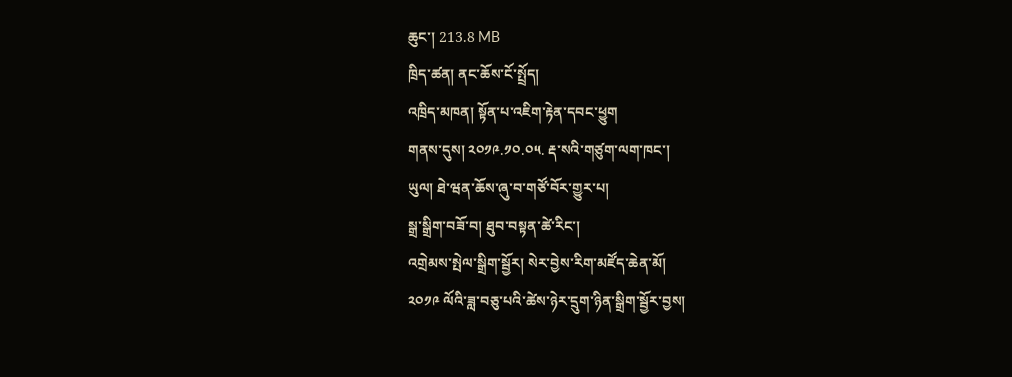ཆུང་། 213.8 MB
ཁྲིད་ཚན། ནང་ཆོས་ངོ་སྤྲོད།
འཁྲིད་མཁན། སྟོན་པ་འཇིག་རྟེན་དབང་ཕྱུག
གནས་དུས། ༢༠༡༩.༡༠.༠༥. རྡ་སའི་གཙུག་ལག་ཁང་།
ཡུལ། ཐེ་ཝན་ཆོས་ཞུ་བ་གཙོ་བོར་གྱུར་པ།
སྒྲ་སྒྲིག་བཟོ་བ། ཐུབ་བསྟན་ཚེ་རིང་།
འགྲེམས་སྤེལ་སྒྲིག་སྦྱོར། སེར་བྱེས་རིག་མཛོད་ཆེན་མོ།
༢༠༡༩ ལོའི་ཟླ་བཅུ་པའི་ཚེས་ཉེར་དྲུག་ཉིན་སྒྲིག་སྦྱོར་བྱས།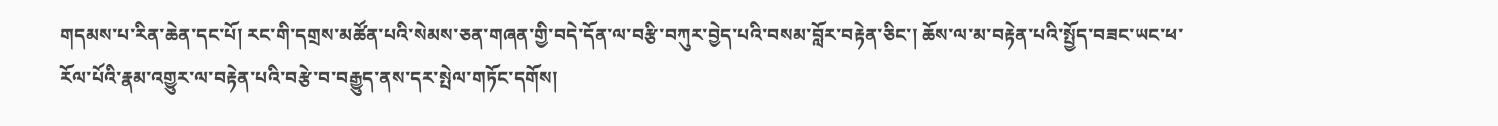གདམས་པ་རིན་ཆེན་དང་པོ། རང་གི་དགྲས་མཚོན་པའི་སེམས་ཅན་གཞན་གྱི་བདེ་དོན་ལ་བརྩི་བཀུར་བྱེད་པའི་བསམ་བློར་བརྟེན་ཅིང་། ཆོས་ལ་མ་བརྟེན་པའི་སྤྱོད་བཟང་ཡང་ཕ་རོལ་པོའི་རྣམ་འགྱུར་ལ་བརྟེན་པའི་བརྩེ་བ་བརྒྱུད་ནས་དར་སྤེལ་གཏོང་དགོས།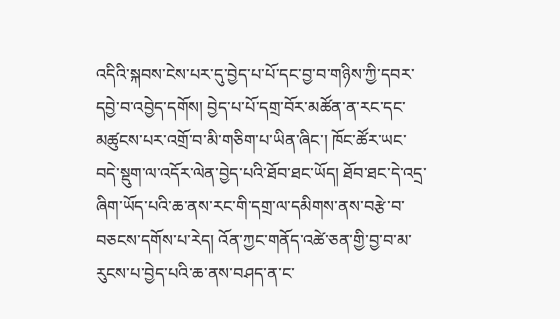འདིའི་སྐབས་ངེས་པར་དུ་བྱེད་པ་པོ་དང་བྱ་བ་གཉིས་ཀྱི་དབར་དབྱེ་བ་འབྱེད་དགོས། བྱེད་པ་པོ་དགྲ་བོར་མཚོན་ན་རང་དང་མཚུངས་པར་འགྲོ་བ་མི་གཅིག་པ་ཡིན་ཞིང་། ཁོང་ཚོར་ཡང་བདེ་སྡུག་ལ་འདོར་ལེན་བྱེད་པའི་ཐོབ་ཐང་ཡོད། ཐོབ་ཐང་དེ་འདྲ་ཞིག་ཡོད་པའི་ཆ་ནས་རང་གི་དགྲ་ལ་དམིགས་ནས་བརྩེ་བ་བཅངས་དགོས་པ་རེད། འོན་ཀྱང་གནོད་འཚེ་ཅན་གྱི་བྱ་བ་མ་རུངས་པ་བྱེད་པའི་ཆ་ནས་བཤད་ན་ང་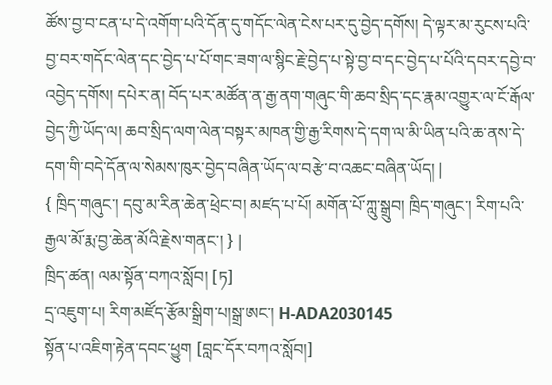ཚོས་བྱ་བ་ངན་པ་དེ་འགོག་པའི་དོན་དུ་གདོང་ལེན་ངེས་པར་དུ་བྱེད་དགོས། དེ་ལྟར་མ་རུངས་པའི་བྱ་བར་གདོང་ལེན་དང་བྱེད་པ་པོ་གང་ཟག་ལ་སྙིང་རྗེ་བྱེད་པ་སྟེ་བྱ་བ་དང་བྱེད་པ་པོའི་དབར་དབྱེ་བ་འབྱེད་དགོས། དཔེར་ན། བོད་པར་མཚོན་ན་རྒྱ་ནག་གཞུང་གི་ཆབ་སྲིད་དང་རྣམ་འགྱུར་ལ་ངོ་རྒོལ་བྱེད་ཀྱི་ཡོད་ལ། ཆབ་སྲིད་ལག་ལེན་བསྟར་མཁན་གྱི་རྒྱ་རིགས་དེ་དག་ལ་མི་ཡིན་པའི་ཆ་ནས་དེ་དག་གི་བདེ་དོན་ལ་སེམས་ཁུར་བྱེད་བཞིན་ཡོད་ལ་བརྩེ་བ་འཆང་བཞིན་ཡོད། |
{ ཁྲིད་གཞུང་། དབུ་མ་རིན་ཆེན་ཕྲེང་བ། མཛད་པ་པོ། མགོན་པོ་ཀླུ་སྒྲུབ། ཁྲིད་གཞུང་། རིག་པའི་རྒྱལ་མོ་རྨ་བྱ་ཆེན་མོའི་རྗེས་གནང་། } |
ཁྲིད་ཚན། ལམ་སྟོན་བཀའ་སློབ། [ཏ]
དྲ་འཇུག་པ། རིག་མཛོད་རྩོམ་སྒྲིག་པ།སྒྲ་ཨང་། H-ADA2030145
སྟོན་པ་འཇིག་རྟེན་དབང་ཕྱུག [བླང་དོར་བཀའ་སློབ།]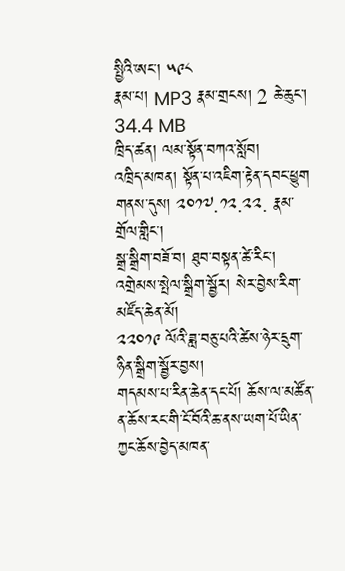སྤྱིའི་ཨང་། ༥༩༨
རྣམ་པ། MP3 རྣམ་གྲངས། 2 ཆེ་ཆུང་། 34.4 MB
ཁྲིད་ཚན། ལམ་སྟོན་བཀའ་སློབ།
འཁྲིད་མཁན། སྟོན་པ་འཇིག་རྟེན་དབང་ཕྱུག
གནས་དུས། ༢༠༡༧.༡༢.༢༢. རྣམ་གྲོལ་གླིང་།
སྒྲ་སྒྲིག་བཟོ་བ། ཐུབ་བསྟན་ཚེ་རིང་།
འགྲེམས་སྤེལ་སྒྲིག་སྦྱོར། སེར་བྱེས་རིག་མཛོད་ཆེན་མོ།
༢༢༠༡༩ ལོའི་ཟླ་བཅུ་པའི་ཚེས་ཉེར་དྲུག་ཉིན་སྒྲིག་སྦྱོར་བྱས།
གདམས་པ་རིན་ཆེན་དང་པོ། ཆོས་ལ་མཚོན་ན་ཆོས་རང་གི་ངོ་བོའི་ཆ་ནས་ཡག་པོ་ཡིན་ཀྱང་ཆོས་བྱེད་མཁན་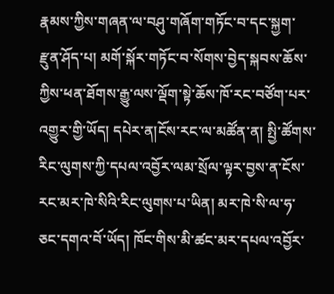རྣམས་ཀྱིས་གཞན་ལ་བཤུ་གཞོག་གཏོང་བ་དང་སྐྱག་རྫུན་ཤོད་པ། མགོ་སྐོར་གཏོང་བ་སོགས་བྱེད་སྐབས་ཆོས་ཀྱིས་ཕན་ཐོགས་རྒྱུ་ལས་ལྡོག་སྟེ་ཆོས་ཁོ་རང་བཙོག་པར་འགྱུར་གྱི་ཡོད། དཔེར་ན།ངོས་རང་ལ་མཚོན་ན། སྤྱི་ཚོགས་རིང་ལུགས་ཀྱི་དཔལ་འབྱོར་ལམ་སྲོལ་ལྟར་བྱས་ན་ངོས་རང་མར་ཁེ་སིའི་རིང་ལུགས་པ་ཡིན། མར་ཁེ་སི་ལ་ཧ་ཅང་དགའ་བོ་ཡོད། ཁོང་གིས་མི་ཚང་མར་དཔལ་འབྱོར་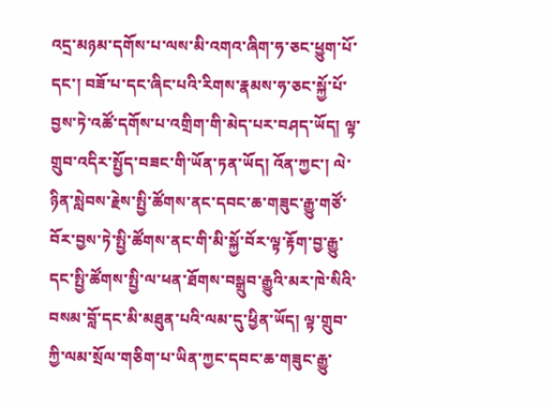འདྲ་མཉམ་དགོས་པ་ལས་མི་འགའ་ཞིག་ཧ་ཅང་ཕྱུག་པོ་དང་། བཟོ་པ་དང་ཞིང་པའི་རིགས་རྣམས་ཧ་ཅང་སྐྱོ་པོ་བྱས་ཏེ་འཚོ་དགོས་པ་འགྲིག་གི་མེད་པར་བཤད་ཡོད། ལྟ་གྲུབ་འདིར་སྤྱོད་བཟང་གི་ཡོན་ཏན་ཡོད། འོན་ཀྱང་། ལེ་ཉིན་སླེབས་རྗེས་སྤྱི་ཚོགས་ནང་དབང་ཆ་གཟུང་རྒྱུ་གཙོ་བོར་བྱས་ཏེ་སྤྱི་ཚོགས་ནང་གི་མི་སྐྱོ་བོར་ལྟ་རྟོག་བྱ་རྒྱུ་དང་སྤྱི་ཚོགས་སྤྱི་ལ་ཕན་ཐོགས་བསྒྲུབ་རྒྱུའི་མར་ཁེ་སིའི་བསམ་བློ་དང་མི་མཐུན་པའི་ལམ་དུ་ཕྱིན་ཡོད། ལྟ་གྲུབ་ཀྱི་ལམ་སྲོལ་གཅིག་པ་ཡིན་ཀྱང་དབང་ཆ་གཟུང་རྒྱུ་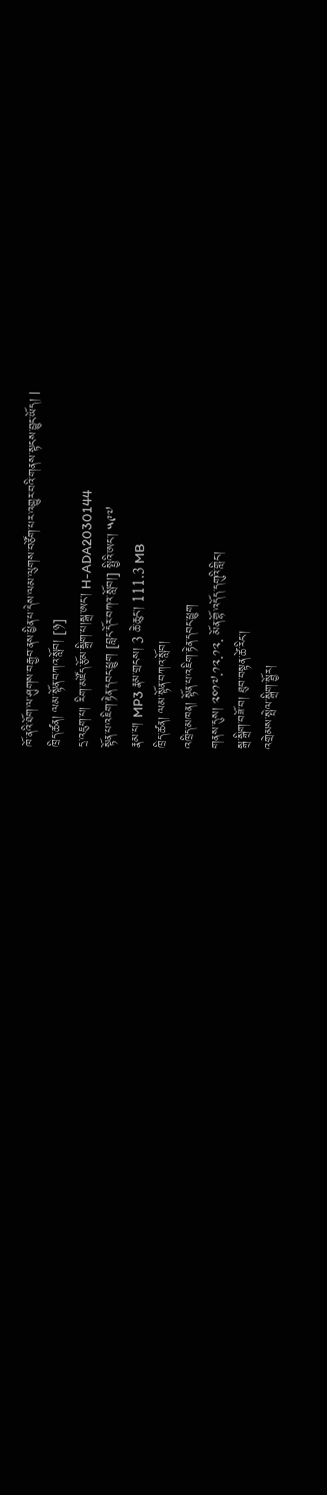ཁོ་ནའི་ཐོག་ལ་ཤུགས་བརྒྱབ་ནས་ཕྱིན་པ་དེས་ལམ་ལུགས་བཙོག་པར་འགྱུར་བའི་གནས་སྟངས་བྱུང་ཡོད། |
ཁྲིད་ཚན། ལམ་སྟོན་བཀའ་སློབ། [ཉ]
དྲ་འཇུག་པ། རིག་མཛོད་རྩོམ་སྒྲིག་པ།སྒྲ་ཨང་། H-ADA2030144
སྟོན་པ་འཇིག་རྟེན་དབང་ཕྱུག [བླང་དོར་བཀའ་སློབ།] སྤྱིའི་ཨང་། ༥༩༧
རྣམ་པ། MP3 རྣམ་གྲངས། 3 ཆེ་ཆུང་། 111.3 MB
ཁྲིད་ཚན། ལམ་སྟོན་བཀའ་སློབ།
འཁྲིད་མཁན། སྟོན་པ་འཇིག་རྟེན་དབང་ཕྱུག
གནས་དུས། ༢༠༡༧.༡༢.༡༢. མོན་གྷོ་འདོད་དགུའི་གླིང་།
སྒྲ་སྒྲིག་བཟོ་བ། ཐུབ་བསྟན་ཚེ་རིང་།
འགྲེམས་སྤེལ་སྒྲིག་སྦྱོར།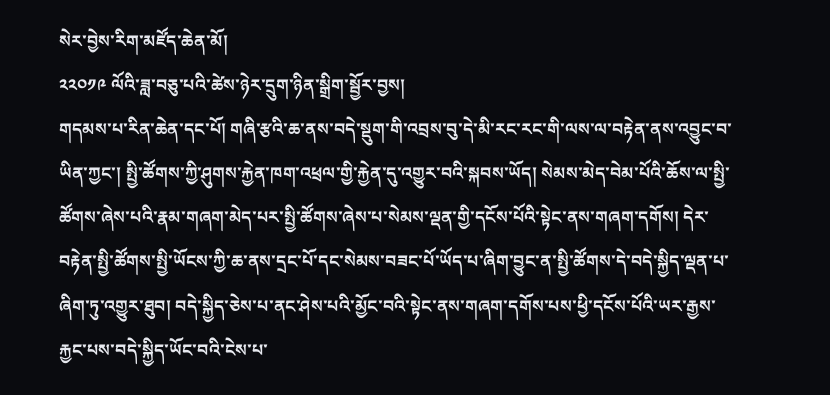སེར་བྱེས་རིག་མཛོད་ཆེན་མོ།
༢༢༠༡༩ ལོའི་ཟླ་བཅུ་པའི་ཚེས་ཉེར་དྲུག་ཉིན་སྒྲིག་སྦྱོར་བྱས།
གདམས་པ་རིན་ཆེན་དང་པོ། གཞི་རྩའི་ཆ་ནས་བདེ་སྡུག་གི་འབྲས་བུ་དེ་མི་རང་རང་གི་ལས་ལ་བརྟེན་ནས་འབྱུང་བ་ཡིན་ཀྱང་། སྤྱི་ཚོགས་ཀྱི་ཤུགས་རྐྱེན་ཁག་འཕྲལ་གྱི་རྐྱེན་དུ་འགྱུར་བའི་སྐབས་ཡོད། སེམས་མེད་བེམ་པོའི་ཆོས་ལ་སྤྱི་ཚོགས་ཞེས་པའི་རྣམ་གཞག་མེད་པར་སྤྱི་ཚོགས་ཞེས་པ་སེམས་ལྡན་གྱི་དངོས་པོའི་སྟེང་ནས་གཞག་དགོས། དེར་བརྟེན་སྤྱི་ཚོགས་སྤྱི་ཡོངས་ཀྱི་ཆ་ནས་དྲང་པོ་དང་སེམས་བཟང་པོ་ཡོད་པ་ཞིག་བྱུང་ན་སྤྱི་ཚོགས་དེ་བདེ་སྐྱིད་ལྡན་པ་ཞིག་ཏུ་འགྱུར་ཐུབ། བདེ་སྐྱིད་ཅེས་པ་ནང་ཤེས་པའི་མྱོང་བའི་སྟེང་ནས་གཞག་དགོས་པས་ཕྱི་དངོས་པོའི་ཡར་རྒྱས་རྐྱང་པས་བདེ་སྐྱིད་ཡོང་བའི་ངེས་པ་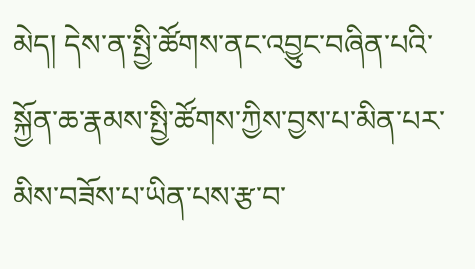མེད། དེས་ན་སྤྱི་ཚོགས་ནང་འབྱུང་བཞིན་པའི་སྐྱོན་ཆ་རྣམས་སྤྱི་ཚོགས་ཀྱིས་བྱས་པ་མིན་པར་མིས་བཟོས་པ་ཡིན་པས་རྩ་བ་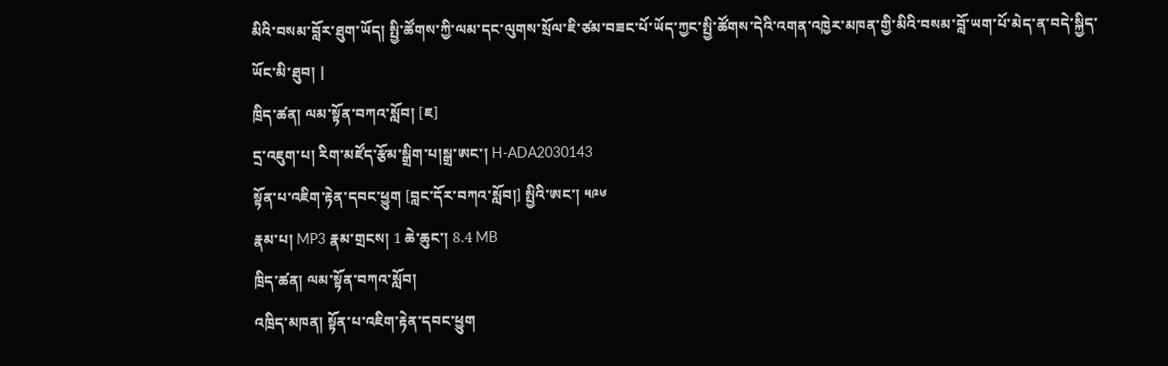མིའི་བསམ་བློར་ཐུག་ཡོད། སྤྱི་ཚོགས་ཀྱི་ལམ་དང་ལུགས་སྲོལ་ཇི་ཙམ་བཟང་པོ་ཡོད་ཀྱང་སྤྱི་ཚོགས་དེའི་འགན་འཁྱེར་མཁན་གྱི་མིའི་བསམ་བློ་ཡག་པོ་མེད་ན་བདེ་སྐྱིད་ཡོང་མི་ཐུབ། |
ཁྲིད་ཚན། ལམ་སྟོན་བཀའ་སློབ། [ཇ]
དྲ་འཇུག་པ། རིག་མཛོད་རྩོམ་སྒྲིག་པ།སྒྲ་ཨང་། H-ADA2030143
སྟོན་པ་འཇིག་རྟེན་དབང་ཕྱུག [བླང་དོར་བཀའ་སློབ།] སྤྱིའི་ཨང་། ༥༩༦
རྣམ་པ། MP3 རྣམ་གྲངས། 1 ཆེ་ཆུང་། 8.4 MB
ཁྲིད་ཚན། ལམ་སྟོན་བཀའ་སློབ།
འཁྲིད་མཁན། སྟོན་པ་འཇིག་རྟེན་དབང་ཕྱུག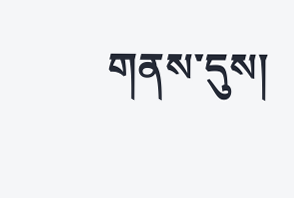གནས་དུས།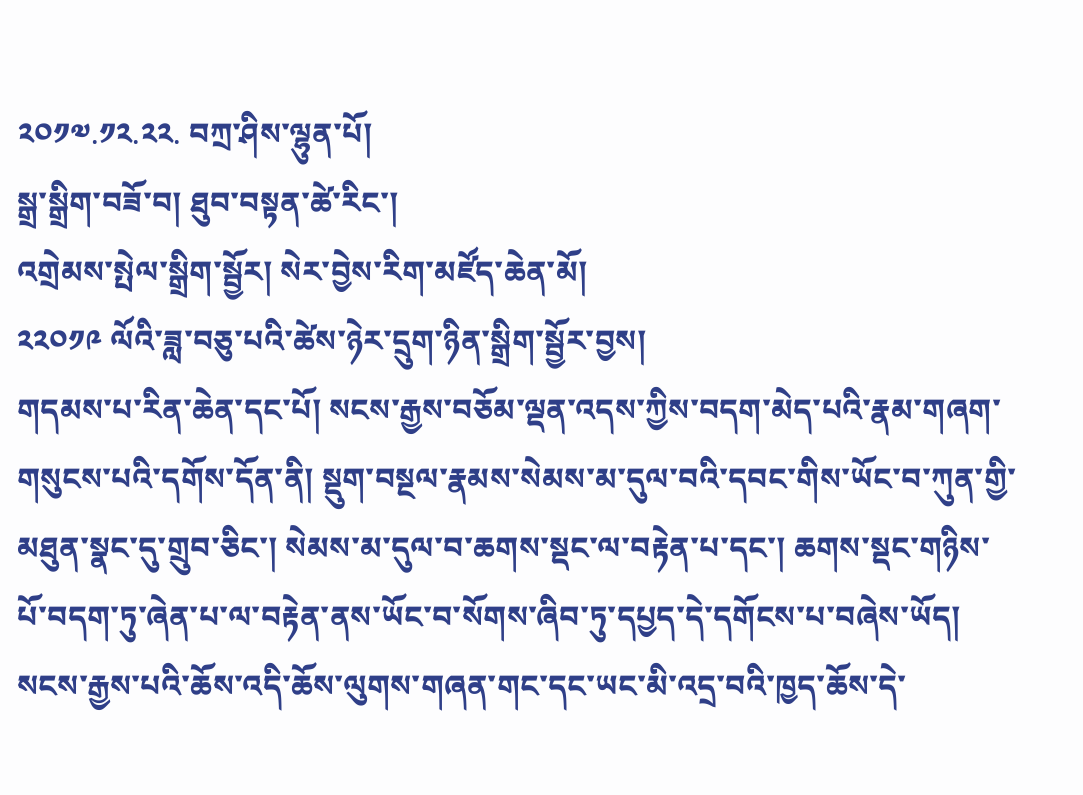༢༠༡༧.༡༢.༢༢. བཀྲ་ཤིས་ལྷུན་པོ།
སྒྲ་སྒྲིག་བཟོ་བ། ཐུབ་བསྟན་ཚེ་རིང་།
འགྲེམས་སྤེལ་སྒྲིག་སྦྱོར། སེར་བྱེས་རིག་མཛོད་ཆེན་མོ།
༢༢༠༡༩ ལོའི་ཟླ་བཅུ་པའི་ཚེས་ཉེར་དྲུག་ཉིན་སྒྲིག་སྦྱོར་བྱས།
གདམས་པ་རིན་ཆེན་དང་པོ། སངས་རྒྱས་བཅོམ་ལྡན་འདས་ཀྱིས་བདག་མེད་པའི་རྣམ་གཞག་གསུངས་པའི་དགོས་དོན་ནི། སྡུག་བསྔལ་རྣམས་སེམས་མ་དུལ་བའི་དབང་གིས་ཡོང་བ་ཀུན་གྱི་མཐུན་སྣང་དུ་གྲུབ་ཅིང་། སེམས་མ་དུལ་བ་ཆགས་སྡང་ལ་བརྟེན་པ་དང་། ཆགས་སྡང་གཉིས་པོ་བདག་ཏུ་ཞེན་པ་ལ་བརྟེན་ནས་ཡོང་བ་སོགས་ཞིབ་ཏུ་དཔྱད་དེ་དགོངས་པ་བཞེས་ཡོད། སངས་རྒྱས་པའི་ཆོས་འདི་ཆོས་ལུགས་གཞན་གང་དང་ཡང་མི་འདྲ་བའི་ཁྱད་ཆོས་དེ་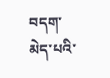བདག་མེད་པའི་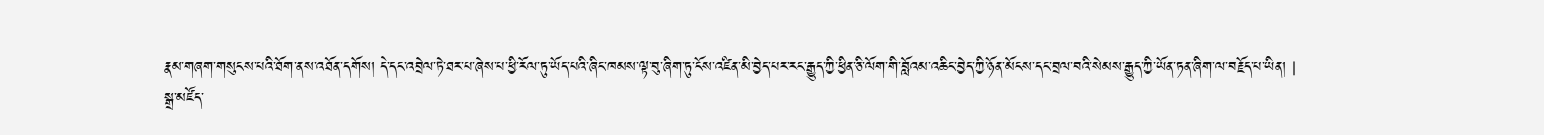རྣམ་གཞག་གསུངས་པའི་ཐོག་ནས་འཐོན་དགོས། དེ་དང་འབྲེལ་ཏེ་ཐར་པ་ཞེས་པ་ཕྱི་རོལ་ཏུ་ཡོད་པའི་ཞིང་ཁམས་ལྟ་བུ་ཞིག་ཏུ་ངོས་འཛིན་མི་བྱེད་པར་རང་རྒྱུད་ཀྱི་ཕྱིན་ཅི་ལོག་གི་བློའམ་འཆིང་བྱེད་ཀྱི་ཉོན་མོངས་དང་བྲལ་བའི་སེམས་རྒྱུད་ཀྱི་ཡོན་ཏན་ཞིག་ལ་བརྗོད་པ་ཡིན། |
སྒྲ་མཛོད་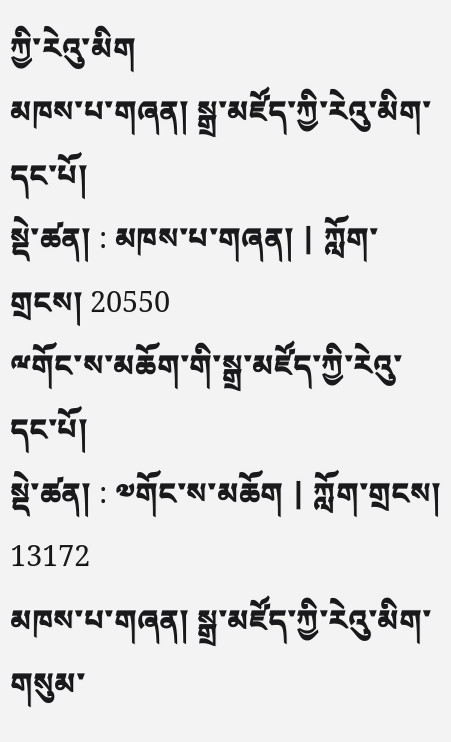ཀྱི་རེའུ་མིག
མཁས་པ་གཞན། སྒྲ་མཛོད་ཀྱི་རེའུ་མིག་དང་པོ།
སྡེ་ཚན། : མཁས་པ་གཞན། | ཀློག་གྲངས། 20550
ྋགོང་ས་མཆོག་གི་སྒྲ་མཛོད་ཀྱི་རེའུ་དང་པོ།
སྡེ་ཚན། : ༧གོང་ས་མཆོག | ཀློག་གྲངས། 13172
མཁས་པ་གཞན། སྒྲ་མཛོད་ཀྱི་རེའུ་མིག་གསུམ་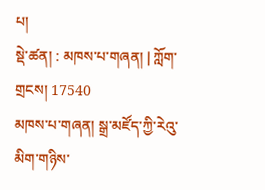པ།
སྡེ་ཚན། : མཁས་པ་གཞན། | ཀློག་གྲངས། 17540
མཁས་པ་གཞན། སྒྲ་མཛོད་ཀྱི་རེའུ་མིག་གཉིས་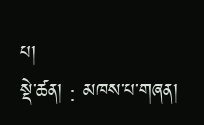པ།
སྡེ་ཚན། : མཁས་པ་གཞན།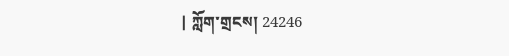| ཀློག་གྲངས། 24246